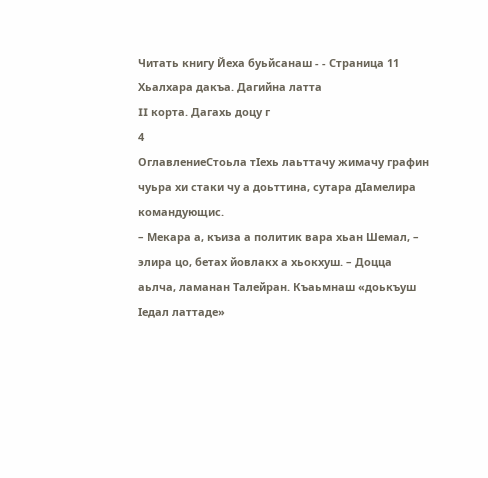Читать книгу Йеха буьйсанаш - - Страница 11
Хьалхара дакъа. Дагийна латта
II корта. Дагахь доцу г
4
ОглавлениеСтоьла тIехь лаьттачу жимачу графин чуьра хи стаки чу а доьттина, сутара дIамелира командующис.
– Мекара а, къиза а политик вара хьан Шемал, – элира цо, бетах йовлакх а хьокхуш. – Доцца аьлча, ламанан Талейран. Къаьмнаш «доькъуш Iедал латтаде»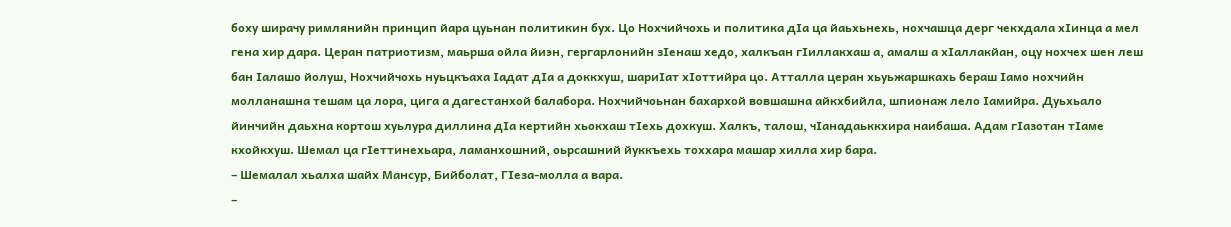боху ширачу римлянийн принцип йара цуьнан политикин бух. Цо Нохчийчохь и политика дIа ца йаьхьнехь, нохчашца дерг чекхдала хIинца а мел гена хир дара. Церан патриотизм, маьрша ойла йиэн, гергарлонийн зIенаш хедо, халкъан гIиллакхаш а, амалш а хIаллакйан, оцу нохчех шен леш бан Iалашо йолуш, Нохчийчохь нуьцкъаха Iадат дIа а доккхуш, шариIат хIоттийра цо. Атталла церан хьуьжаршкахь бераш Iамо нохчийн молланашна тешам ца лора, цига а дагестанхой балабора. Нохчийчоьнан бахархой вовшашна айкхбийла, шпионаж лело Iамийра. Дуьхьало йинчийн даьхна кортош хуьлура диллина дIа кертийн хьокхаш тIехь дохкуш. Халкъ, талош, чIанадаьккхира наибаша. Адам гIазотан тIаме кхойкхуш. Шемал ца гIеттинехьара, ламанхошний, оьрсашний йуккъехь тоххара машар хилла хир бара.
– Шемалал хьалха шайх Мансур, Бийболат, ГIеза-молла а вара.
–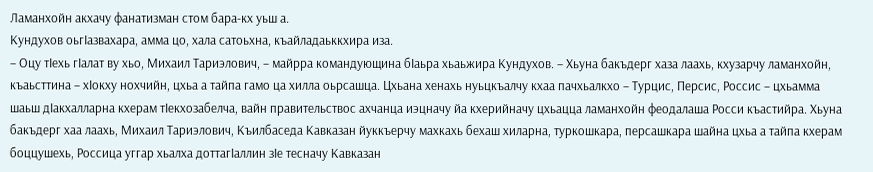Ламанхойн акхачу фанатизман стом бара-кх уьш а.
Кундухов оьгIазвахара, амма цо, хала сатоьхна, къайладаьккхира иза.
– Оцу тIехь гIалат ву хьо, Михаил Тариэлович, – майрра командующина бIаьра хьаьжира Кундухов. – Хьуна бакъдерг хаза лаахь, кхузарчу ламанхойн, къаьсттина – хIокху нохчийн, цхьа а тайпа гамо ца хилла оьрсашца. Цхьана хенахь нуьцкъалчу кхаа пачхьалкхо – Турцис, Персис, Россис – цхьамма шаьш дIакхалларна кхерам тIекхозабелча, вайн правительствос ахчанца иэцначу йа кхерийначу цхьацца ламанхойн феодалаша Росси къастийра. Хьуна бакъдерг хаа лаахь, Михаил Тариэлович, Къилбаседа Кавказан йуккъерчу махкахь бехаш хиларна, туркошкара, персашкара шайна цхьа а тайпа кхерам боццушехь, Россица уггар хьалха доттагIаллин зIе тесначу Кавказан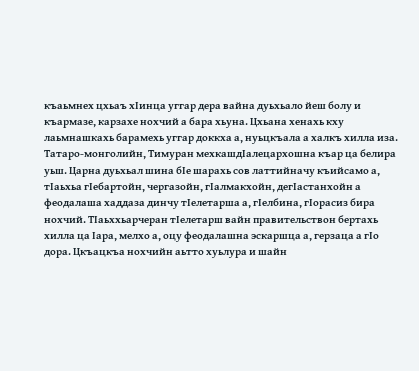къаьмнех цхьаъ хIинца уггар дера вайна дуьхьало йеш болу и къармазе, карзахе нохчий а бара хьуна. Цхьана хенахь кху лаьмнашкахь барамехь уггар доккха а, нуьцкъала а халкъ хилла иза. Татаро-монголийн, Тимуран мехкашдIалецархошна къар ца белира уьш. Царна дуьхьал шина бIе шарахь сов латтийначу къийсамо а, тIаьхьа гIeбартойн, чергазойн, гIалмакхойн, дегIастанхойн а феодалаша хаддаза динчу тIелетарша а, гIелбина, гIорасиз бира нохчий. ТIаьххьарчеран тIелетарш вайн правительствон бертахь хилла ца Iара, мелхо а, оцу феодалашна эскаршца а, герзаца а гIо дора. Цкъацкъа нохчийн аьтто хуьлура и шайн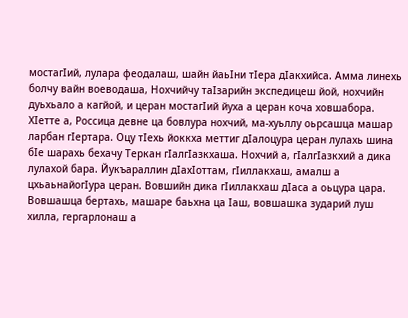мостагIий, лулара феодалаш, шайн йаьIни тIера дIакхийса. Амма линехь болчу вайн воеводаша, Нохчийчу таIзарийн экспедицеш йой, нохчийн дуьхьало а кагйой, и церан мостагIий йуха а церан коча ховшабора. ХIетте а, Россица девне ца бовлура нохчий, ма-хуьллу оьрсашца машар ларбан гIертара. Оцу тIехь йоккха меттиг дIалоцура церан лулахь шина бIе шарахь бехачу Теркан гIалгIазкхаша. Нохчий а, гIалгIазкхий а дика лулахой бара. Йукъараллин дIахIоттам, гIиллакхаш, амалш а цхьаьнайогIура церан. Вовшийн дика гIиллакхаш дIаса а оьцура цара. Вовшашца бертахь, машаре баьхна ца Iаш, вовшашка зударий луш хилла, гергарлонаш а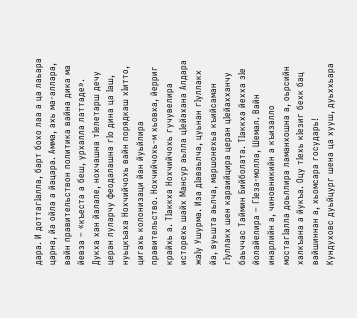дара. И доттагIалла, барт бохо лаа а ца лаьара царна, йа ойла а йацара. Амма, ахь ма-аллара, вайн правительствон политика вайна дика ма йевза – «къеста а беш, урхалла латтаде». Дукха хан йалале, нохчашна тIелетарш дечу церан луларчу феодалашна гIo дина ца Iаш, нуьцкъаха Нохчийчохь вайн порядкаш хIитто, цигахь колонизаци йан йуьйлира правительство. Нохчийчохь-м хьовха, йерриг крайхь а. ТIаккха Нохчийчохь гучувелира исторехь шайх Мансур аьлла цIейахана Алдара жаIу Ушурма. Иза дIаваьлча, цуьнан гIуллакх йа, вуьшта аьлча, маршонехьа къийсаман гIуллакх шен караийцира церан цIейахханчу баьччас Таймин Бийболата. ТIаккха йехха зIе йолайелира – ГIеза-молла, Шемал. Вайн инарлийн а, чиновникийн а къизалло мостагIалла доьллира ламанхошна а, оьрсийн халкъана а йукъа. Оцу тIехь кIезиг бехк бац вайшиннан а, хьомсара государь!
Кундуховс дуьйцург шена ца хууш, дуьххьара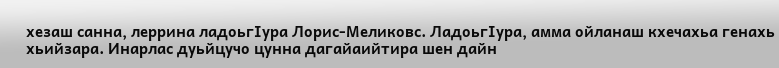хезаш санна, леррина ладоьгIура Лорис-Меликовс. ЛадоьгIура, амма ойланаш кхечахьа генахь хьийзара. Инарлас дуьйцучо цунна дагайаийтира шен дайн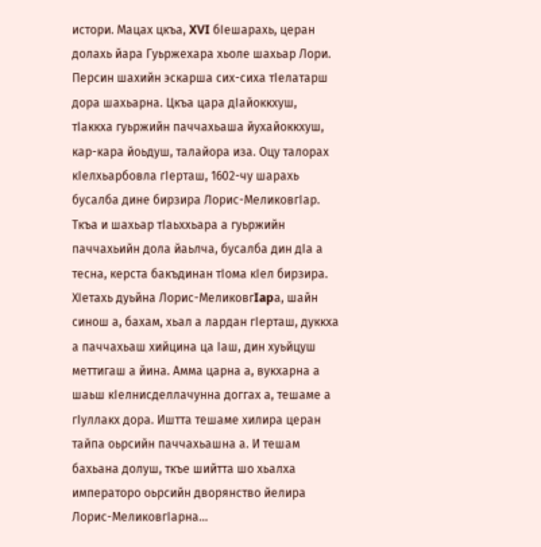истори. Мацах цкъа, XVI бIешарахь, церан долахь йара Гуьржехара хьоле шахьар Лори. Персин шахийн эскарша сих-сиха тIелатарш дора шахьарна. Цкъа цара дIайоккхуш, тIаккха гуьржийн паччахьаша йухайоккхуш, кар-кара йоьдуш, талайора иза. Оцу талорах кIелхьарбовла гIерташ, 1602-чу шарахь бусалба дине бирзира Лорис-МеликовгIар. Ткъа и шахьар тIаьххьара а гуьржийн паччахьийн дола йаьлча, бусалба дин дIа а тесна, керста бакъдинан тIома кIел бирзира. ХIетахь дуьйна Лориc-МеликовгIapа, шайн синош а, бахам, хьал а лардан гIерташ, дуккха а паччахьаш хийцина ца Iаш, дин хуьйцуш меттигаш а йина. Амма царна а, вукхарна а шаьш кIелнисделлачунна доггах а, тешаме а гIуллакх дора. Иштта тешаме хилира церан тайпа оьрсийн паччахьашна а. И тешам бахьана долуш, ткъе шийтта шо хьалха императоро оьрсийн дворянство йелира Лорис-МеликовгIарна…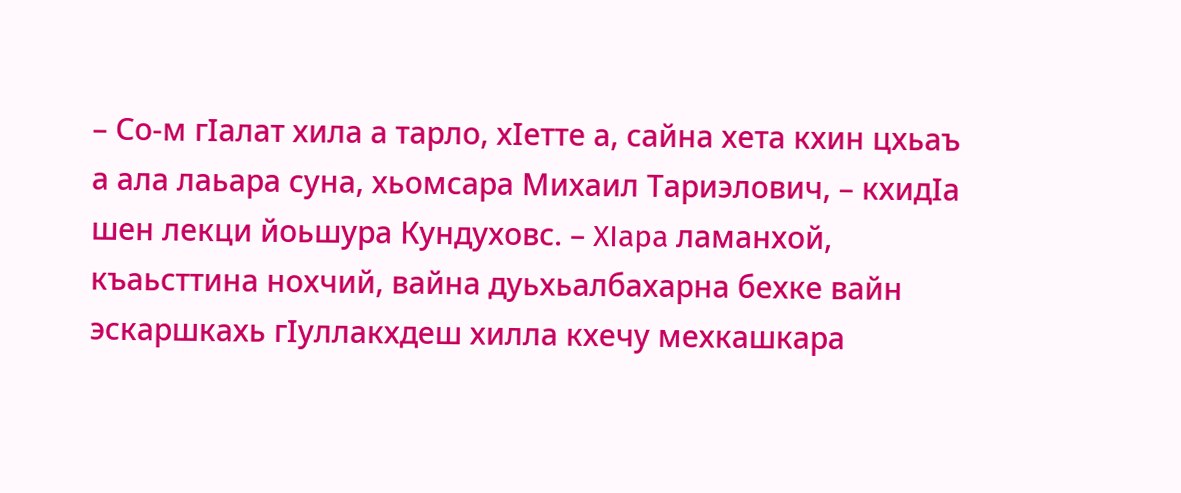– Со-м гIалат хила а тарло, хIетте а, сайна хета кхин цхьаъ а ала лаьара суна, хьомсара Михаил Тариэлович, – кхидIа шен лекци йоьшура Кундуховс. – XIapa ламанхой, къаьсттина нохчий, вайна дуьхьалбахарна бехке вайн эскаршкахь гIуллакхдеш хилла кхечу мехкашкара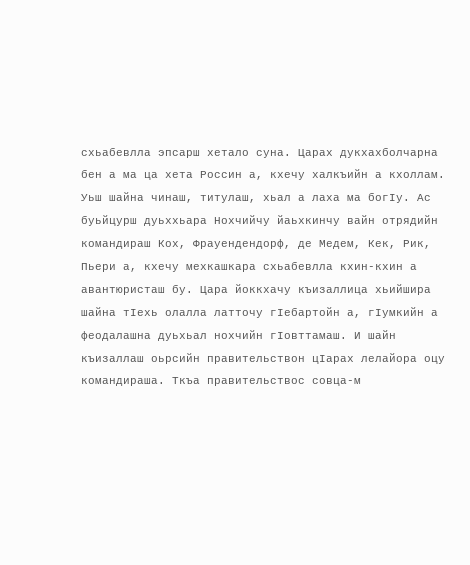схьабевлла эпсарш хетало суна. Царах дукхахболчарна бен а ма ца хета Россин а, кхечу халкъийн а кхоллам. Уьш шайна чинаш, титулаш, хьал а лаха ма богIу. Ас буьйцурш дуьххьара Нохчийчу йаьхкинчу вайн отрядийн командираш Кох, Фрауендендорф, де Медем, Кек, Рик, Пьери а, кхечу мехкашкара схьабевлла кхин-кхин а авантюристаш бу. Цара йоккхачу къизаллица хьийшира шайна тIехь олалла латточу гIебартойн а, гIумкийн а феодалашна дуьхьал нохчийн гIовттамаш. И шайн къизаллаш оьрсийн правительствон цIарах лелайора оцу командираша. Ткъа правительствос совца-м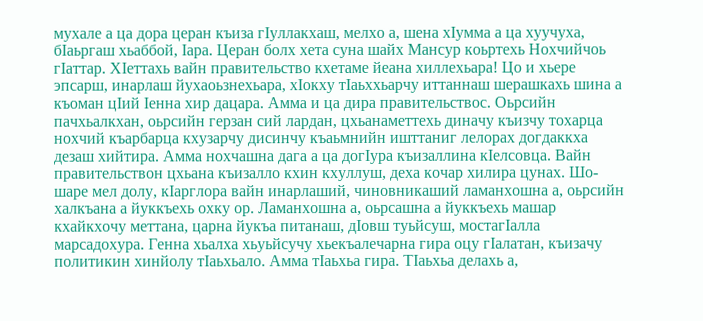мухале а ца дора церан къиза гIуллакхаш, мелхо а, шена хIумма а ца хуучуха, бIаьргаш хьаббой, Iара. Церан болх хета суна шайх Мансур коьртехь Нохчийчоь гIаттар. ХIеттахь вайн правительство кхетаме йеана хиллехьара! Цо и хьере эпсарш, инарлаш йухаоьзнехьара, хIокху тIаьххьарчу иттаннаш шерашкахь шина а къоман цIий Iенна хир дацара. Амма и ца дира правительствос. Оьрсийн пачхьалкхан, оьрсийн герзан сий лардан, цхьанаметтехь диначу къизчу тохарца нохчий къарбарца кхузарчу дисинчу къаьмнийн ишттаниг лелорах догдаккха дезаш хийтира. Амма нохчашна дага а ца догIура къизаллина кIелсовца. Вайн правительствон цхьана къизалло кхин кхуллуш, деха кочар хилира цунах. Шо-шаре мел долу, кIарглора вайн инарлаший, чиновникаший ламанхошна а, оьрсийн халкъана а йуккъехь охку ор. Ламанхошна а, оьрсашна а йуккъехь машар кхайкхочу меттана, царна йукъа питанаш, дIовш туьйсуш, мостагIалла марсадохура. Генна хьалха хьуьйсучу хьекъалечарна гира оцу гIалатан, къизачу политикин хинйолу тIаьхьало. Амма тIаьхьа гира. ТIаьхьа делахь а,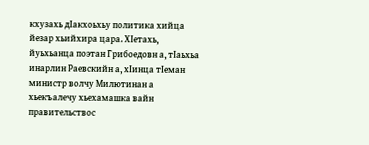кхузахь дIакхоьхьу политика хийца йезар хьийхира цара. ХIетахь, йуьхьанца поэтан Грибоедовн а, тIаьхьа инарлин Раевскийн а, хIинца тIеман министр волчу Милютинан а хьекъалечу хьехамашка вайн правительствос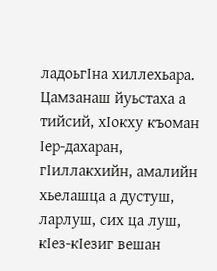ладоьгIна хиллехьара. Цамзанаш йуьстаха а тийсий, хIокху къоман Iер-дахаран, гIиллакхийн, амалийн хьелашца а дустуш, ларлуш, сих ца луш, кIез-кIезиг вешан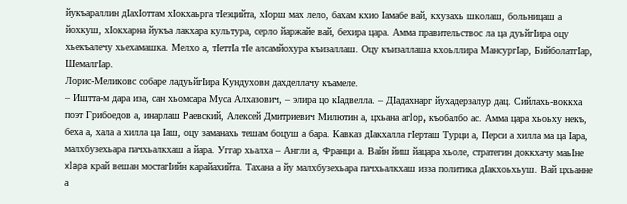йукъараллин дIахIоттам хIокхаьрга тIеэцийта, хIорш мах лело, бахам кхио Iамабе вай, кхузахь школаш, больницаш а йохкуш, хIокхарна йукъа лакхара культура, серло йаржайе вай, бехира цара. Амма правительствос ла ца дуьйгIира оцу хьекъалечу хьехамашка. Мелхо а, тIеттIа тIе алсамйохура къизаллаш. Оцу къизаллаша кхоьллира МансургIар, БийболатгIар, ШемалгIар.
Лорис-Меликовс собаре ладуьйгIира Кундуховн дахделлачу къамеле.
– Иштта-м дара иза, сан хьомсара Муса Алхазович, – элира цо кIадвелла. – ДIадахнарг йухадерзалур дац. Сийлахь-воккха поэт Грибоедов а, инарлаш Раевский, Алексей Дмитриевич Милютин а, цхьана aгIop, къобалбо ас. Амма цара хьоьху некъ, беха а, хала а хилла ца Iаш, оцу заманахь тешам боцуш а бара. Кавказ дIакхалла гIерташ Турци а, Перси а хилла ма ца Iара, малхбузехьара пачхьалкхаш а йара. Уггар хьалха – Англи а, Франци а. Вайн йиш йацара хьоле, стратегин доккхачу маьIне xIapa край вешан мостагIийн карайахийта. Тахана а йу малхбузехьара пачхьалкхаш изза политика дIакхоьхьуш. Вай цхьанне а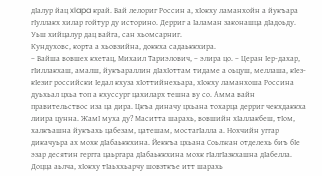дIалур йац xIapa край. Вай лелориг Россин а, хIокху ламанхойн а йукъара гIуллакх хилар гойтур ду историно. Дерриг а Iаламан законашца дIадоьду. Уьш хийцалур дац вайга, сан хьомсарниг.
Кундуховс, корта а хьовзийна, доккха садаьккхира.
– Вайша вовшех кхетац, Михаил Тариэлович, – элира цо. – Церан Iер-дахар, гIиллакхаш, амалш, йукъараллин дIахIоттам тидаме а оьцуш, меллаша, кIез-кIезиг российски Iедал кхуза хIоттийнехьара, хIокху ламанхоша Россина дуьхьал цхьа топ а кхуссург цахиларх тешна ву со. Амма вайн правительствос иза ца дира. Цкъа диначу цхьана тохарца дерриг чекхдаккха лиира цунна. ЖамI муха ду? Маситта шарахь, вовшийн хIаллакбеш, тIом, халкъашна йукъахь цабезам, цатешам, мостагIалла а. Нохчийн уггар дикачуьра ах мохк дIабаьккхина. Йеккъа цхьана Соьлжан отделехь биъ бIе эзар десятин гергга цаьргара дIабаьккхина мохк гIалгIазкхашна дIабелла. Доцца аьлча, хIокху тIаьххьарчу шовзткъе итт шарахь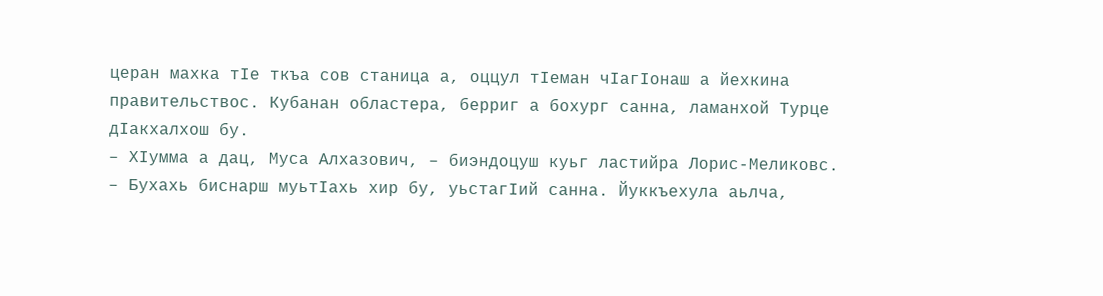церан махка тIе ткъа сов станица а, оццул тIеман чIагIонаш а йехкина правительствос. Кубанан областера, берриг а бохург санна, ламанхой Турце дIакхалхош бу.
– ХIумма а дац, Муса Алхазович, – биэндоцуш куьг ластийра Лорис-Меликовс. – Бухахь биснарш муьтIахь хир бу, уьстагIий санна. Йуккъехула аьлча,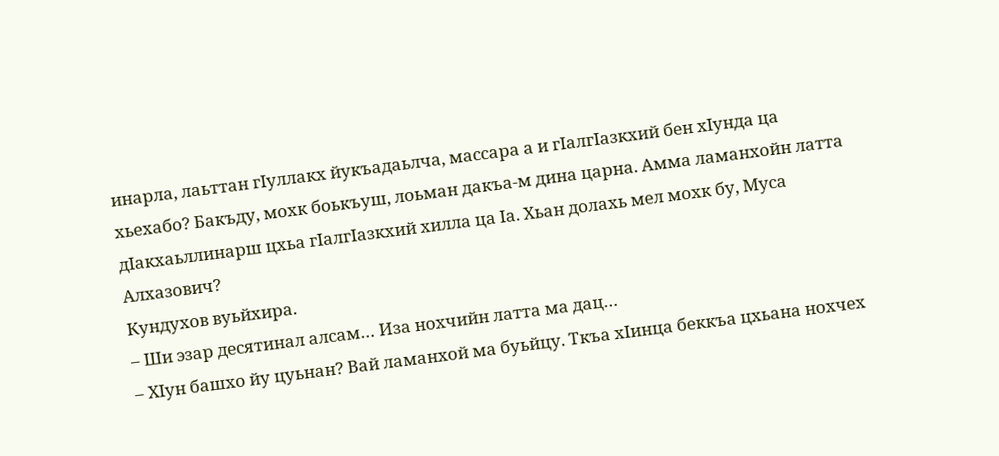инарла, лаьттан гIуллакх йукъадаьлча, массара а и гIалгIазкхий бен хIунда ца хьехабо? Бакъду, мохк боькъуш, лоьман дакъа-м дина царна. Амма ламанхойн латта дIакхаьллинарш цхьа гIалгIазкхий хилла ца Iа. Хьан долахь мел мохк бу, Муса Алхазович?
Кундухов вуьйхира.
– Ши эзар десятинал алсам… Иза нохчийн латта ма дац…
– ХIун башхо йу цуьнан? Вай ламанхой ма буьйцу. Ткъа хIинца беккъа цхьана нохчех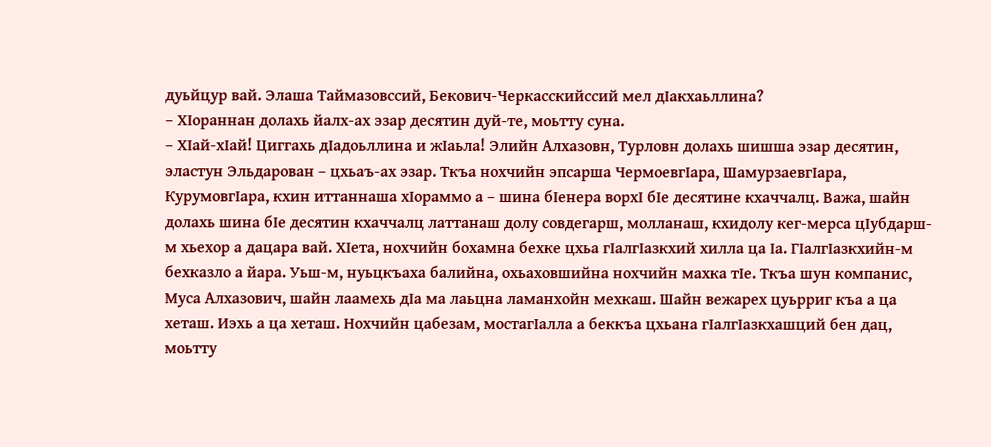дуьйцур вай. Элаша Таймазовссий, Бекович-Черкасскийссий мел дIакхаьллина?
– ХIораннан долахь йалх-ах эзар десятин дуй-те, моьтту суна.
– ХIай-хIай! Циггахь дIадоьллина и жIаьла! Элийн Алхазовн, Турловн долахь шишша эзар десятин, эластун Эльдарован – цхьаъ-ах эзар. Ткъа нохчийн эпсарша ЧермоевгIара, ШамурзаевгIара, КурумовгIара, кхин иттаннаша хIораммо а – шина бIенера ворхI бIе десятине кхаччалц. Важа, шайн долахь шина бIе десятин кхаччалц латтанаш долу совдегарш, молланаш, кхидолу кег-мерса цIубдарш-м хьехор а дацара вай. ХIета, нохчийн бохамна бехке цхьа гIалгIазкхий хилла ца Iа. ГIалгIазкхийн-м бехказло а йара. Уьш-м, нуьцкъаха балийна, охьаховшийна нохчийн махка тIе. Ткъа шун компанис, Муса Алхазович, шайн лаамехь дIа ма лаьцна ламанхойн мехкаш. Шайн вежарех цуьрриг къа а ца хеташ. Иэхь а ца хеташ. Нохчийн цабезам, мостагIалла а беккъа цхьана гIалгIазкхашций бен дац, моьтту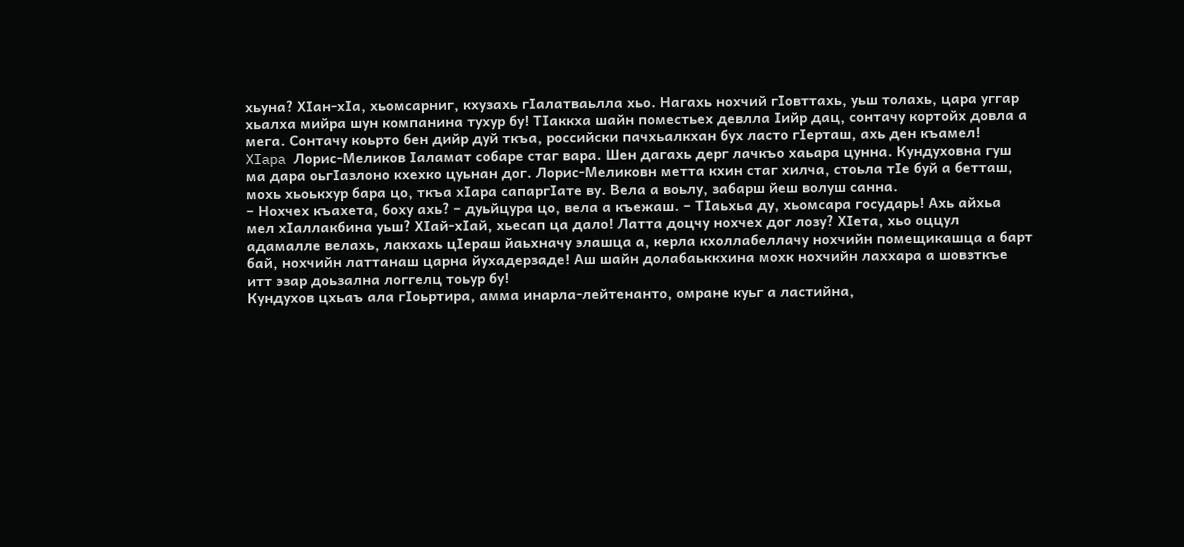хьуна? ХIан-хIа, хьомсарниг, кхузахь гIалатваьлла хьо. Нагахь нохчий гIовттахь, уьш толахь, цара уггар хьалха мийра шун компанина тухур бу! ТIаккха шайн поместьех девлла Iийр дац, сонтачу кортойх довла а мега. Сонтачу коьрто бен дийр дуй ткъа, российски пачхьалкхан бух ласто гIерташ, ахь ден къамел!
XIapa Лорис-Меликов Iаламат собаре стаг вара. Шен дагахь дерг лачкъо хаьара цунна. Кундуховна гуш ма дара оьгIазлоно кхехко цуьнан дог. Лорис-Меликовн метта кхин стаг хилча, стоьла тIе буй а бетташ, мохь хьоькхур бара цо, ткъа хIара сапаргIате ву. Вела а воьлу, забарш йеш волуш санна.
– Нохчех къахета, боху ахь? – дуьйцура цо, вела а къежаш. – ТIаьхьа ду, хьомсара государь! Ахь айхьа мел хIаллакбина уьш? ХIай-хIай, хьесап ца дало! Латта доцчу нохчех дог лозу? ХIета, хьо оццул адамалле велахь, лакхахь цIераш йаьхначу элашца а, керла кхоллабеллачу нохчийн помещикашца а барт бай, нохчийн латтанаш царна йухадерзаде! Аш шайн долабаьккхина мохк нохчийн лаххара а шовзткъе итт эзар доьзална логгелц тоьур бу!
Кундухов цхьаъ ала гIоьртира, амма инарла-лейтенанто, омране куьг а ластийна,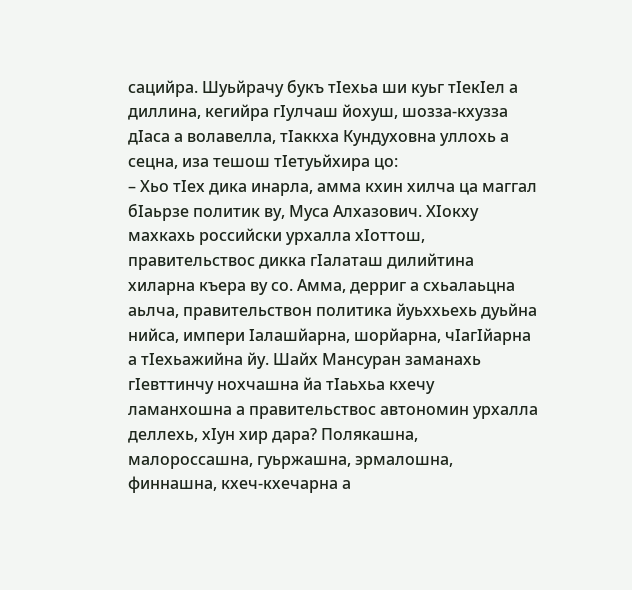сацийра. Шуьйрачу букъ тIехьа ши куьг тIекIел а диллина, кегийра гIулчаш йохуш, шозза-кхузза дIаса а волавелла, тIаккха Кундуховна уллохь а сецна, иза тешош тIетуьйхира цо:
– Хьо тIех дика инарла, амма кхин хилча ца маггал бIаьрзе политик ву, Муса Алхазович. ХIокху махкахь российски урхалла хIоттош, правительствос дикка гIалаташ дилийтина хиларна къера ву со. Амма, дерриг а схьалаьцна аьлча, правительствон политика йуьххьехь дуьйна нийса, импери Iалашйарна, шорйарна, чIагIйарна а тIехьажийна йу. Шайх Мансуран заманахь гIевттинчу нохчашна йа тIаьхьа кхечу ламанхошна а правительствос автономин урхалла деллехь, хIун хир дара? Полякашна, малороссашна, гуьржашна, эрмалошна, финнашна, кхеч-кхечарна а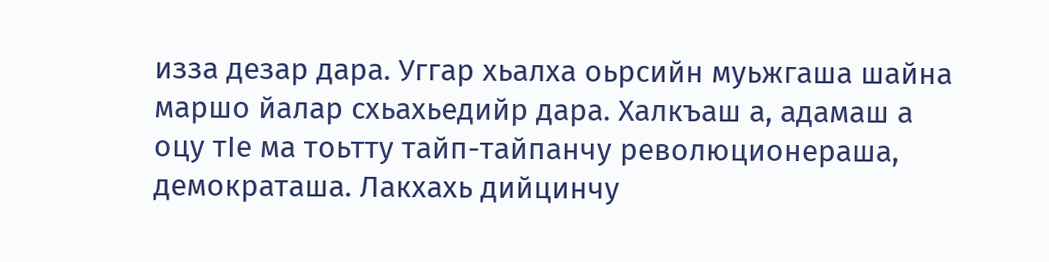изза дезар дара. Уггар хьалха оьрсийн муьжгаша шайна маршо йалар схьахьедийр дара. Халкъаш а, адамаш а оцу тIе ма тоьтту тайп-тайпанчу революционераша, демократаша. Лакхахь дийцинчу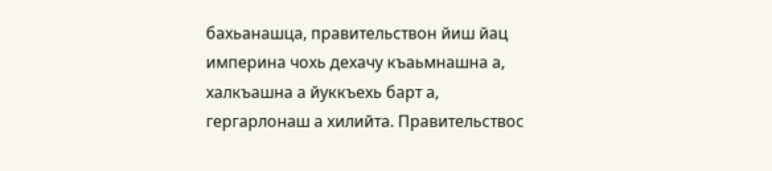бахьанашца, правительствон йиш йац империна чохь дехачу къаьмнашна а, халкъашна а йуккъехь барт а, гергарлонаш а хилийта. Правительствос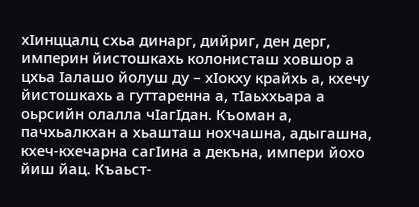хIинццалц схьа динарг, дийриг, ден дерг, империн йистошкахь колонисташ ховшор а цхьа Iалашо йолуш ду – хIокху крайхь а, кхечу йистошкахь а гуттаренна а, тIаьххьара а оьрсийн олалла чIагIдан. Къоман а, пачхьалкхан а хьашташ нохчашна, адыгашна, кхеч-кхечарна сагIина а декъна, импери йохо йиш йац. Къаьст-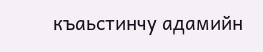къаьстинчу адамийн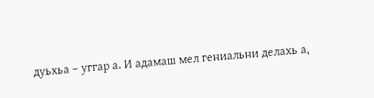дуьхьа – уггар а. И адамаш мел гениальни делахь а,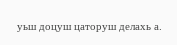уьш доцуш цаторуш делахь а.